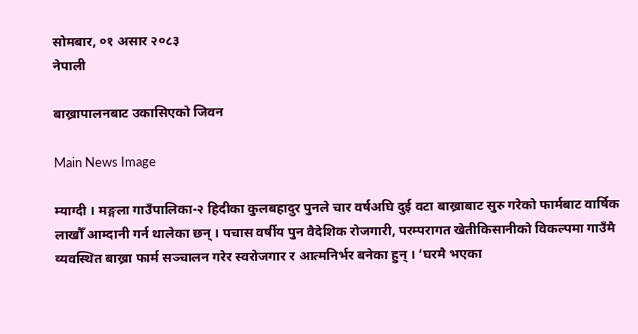सोमबार, ०१ असार २०८३
नेपाली

बाख्रापालनबाट उकासिएको जिवन

Main News Image

म्याग्दी । मङ्गला गाउँपालिका-२ हिदीका कुलबहादुर पुनले चार वर्षअघि दुई वटा बाख्राबाट सुरु गरेको फार्मबाट वार्षिक लाखौँ आम्दानी गर्न थालेका छन् । पचास वर्षीय पुन वैदेशिक रोजगारी, परम्परागत खेतीकिसानीको विकल्पमा गाउँमै व्यवस्थित बाख्रा फार्म सञ्चालन गरेर स्वरोजगार र आत्मनिर्भर बनेका हुन् । ‘घरमै भएका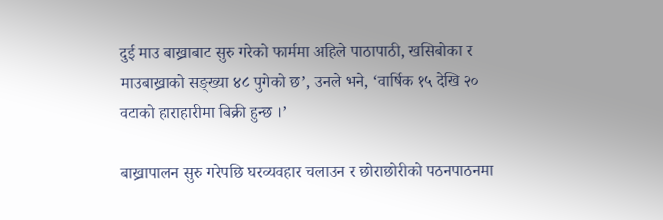दुई माउ बाख्राबाट सुरु गरेको फार्ममा अहिले पाठापाठी, खसिबोका र माउबाख्राको सङ्ख्या ४८ पुगेको छ’, उनले भने, ‘वार्षिक १५ देखि २० वटाको हाराहारीमा बिक्री हुन्छ ।’

बाख्रापालन सुरु गरेपछि घरव्यवहार चलाउन र छोराछोरीको पठनपाठनमा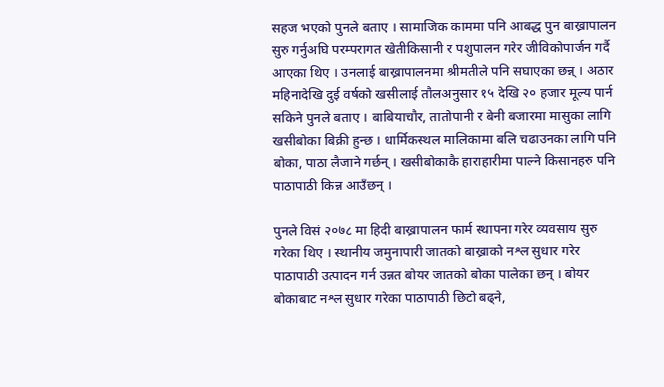सहज भएको पुनले बताए । सामाजिक काममा पनि आबद्ध पुन बाख्रापालन सुरु गर्नुअघि परम्परागत खेतीकिसानी र पशुपालन गरेर जीविकोपार्जन गर्दै आएका थिए । उनलाई बाख्रापालनमा श्रीमतीले पनि सघाएका छन्न् । अठार महिनादेखि दुई वर्षको खसीलाई तौलअनुसार १५ देखि २० हजार मूल्य पार्न सकिने पुनले बताए । बाबियाचौर, तातोपानी र बेनी बजारमा मासुका लागि खसीबोका बिक्री हुन्छ । धार्मिकस्थल मालिकामा बलि चढाउनका लागि पनि बोका, पाठा लैजाने गर्छन् । खसीबोकाकै हाराहारीमा पाल्ने किसानहरु पनि पाठापाठी किन्न आउँछन् ।

पुनले विसं २०७८ मा हिदी बाख्रापालन फार्म स्थापना गरेर व्यवसाय सुरु गरेका थिए । स्थानीय जमुनापारी जातको बाख्राको नश्ल सुधार गरेर पाठापाठी उत्पादन गर्न उन्नत बोयर जातको बोका पालेका छन् । बोयर बोकाबाट नश्ल सुधार गरेका पाठापाठी छिटो बढ्ने,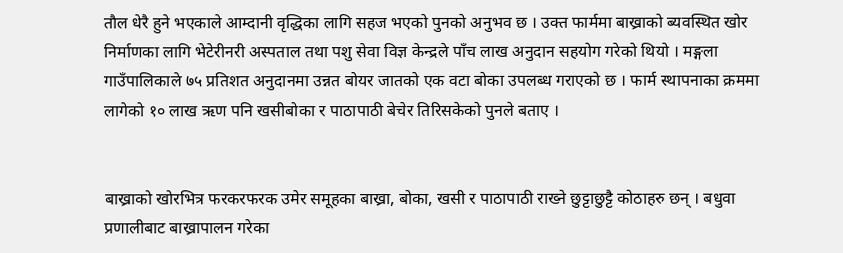तौल धेरै हुने भएकाले आम्दानी वृद्धिका लागि सहज भएको पुनको अनुभव छ । उक्त फार्ममा बाख्राको ब्यवस्थित खोर निर्माणका लागि भेटेरीनरी अस्पताल तथा पशु सेवा विज्ञ केन्द्रले पाँच लाख अनुदान सहयोग गरेको थियो । मङ्गला गाउँपालिकाले ७५ प्रतिशत अनुदानमा उन्नत बोयर जातको एक वटा बोका उपलब्ध गराएको छ । फार्म स्थापनाका क्रममा लागेको १० लाख ऋण पनि खसीबोका र पाठापाठी बेचेर तिरिसकेको पुनले बताए ।


बाख्राको खोरभित्र फरकरफरक उमेर समूहका बाख्रा, बोका, खसी र पाठापाठी राख्ने छुट्टाछुट्टै कोठाहरु छन् । बधुवा प्रणालीबाट बाख्रापालन गरेका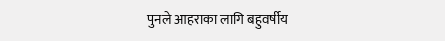पुनले आहराका लागि बहुवर्षीय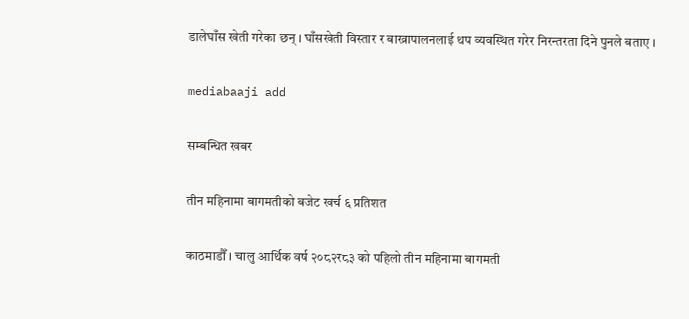डालेघाँस खेती गरेका छन् । घाँसखेती विस्तार र बाख्रापालनलाई थप व्यवस्थित गरेर निरन्तरता दिने पुनले बताए ।

mediabaaji add

सम्बन्धित खबर

तीन महिनामा बागमतीको बजेट खर्च ६ प्रतिशत

काठमाडौँ । चालु आर्थिक वर्ष २०८२र८३ को पहिलो तीन महिनामा बागमती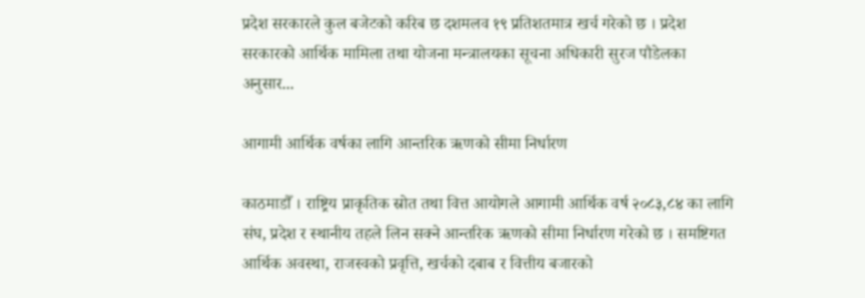प्रदेश सरकारले कुल बजेटको करिब छ दशमलव १९ प्रतिशतमात्र खर्च गरेको छ । प्रदेश सरकारको आर्थिक मामिला तथा योजना मन्त्रालयका सूचना अधिकारी सुरज पौडेलका अनुसार...

आगामी आर्थिक वर्षका लागि आन्तरिक ऋणको सीमा निर्धारण

काठमाडौँ । राष्ट्रिय प्राकृतिक स्रोत तथा वित्त आयोगले आगामी आर्थिक वर्ष २०८३,८४ का लागि संघ, प्रदेश र स्थानीय तहले लिन सक्ने आन्तरिक ऋणको सीमा निर्धारण गरेको छ । समष्टिगत आर्थिक अवस्था, राजस्वको प्रवृत्ति, खर्चको दबाब र वित्तीय बजारको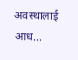अवस्थालाई आध...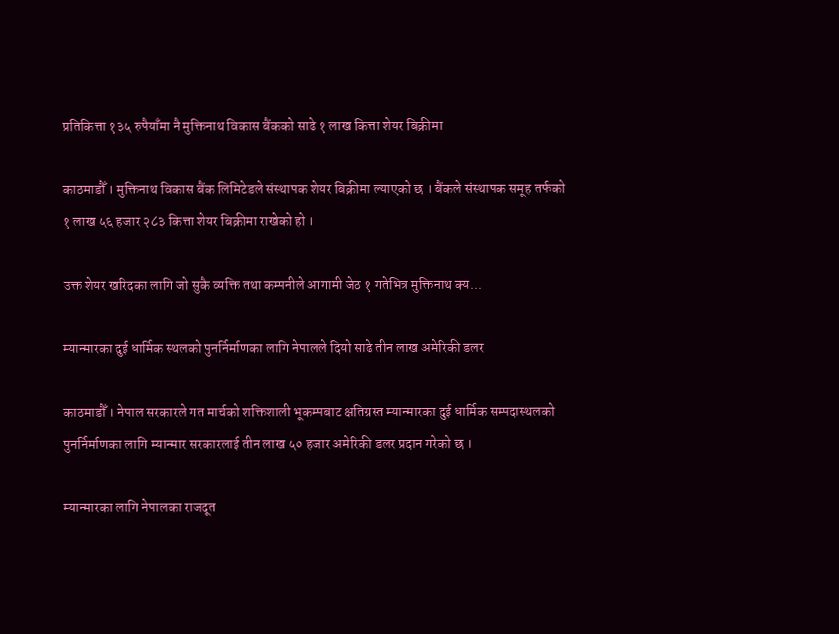प्रतिकित्ता १३५ रुपैयाँमा नै मुक्तिनाथ विकास बैंकको साढे १ लाख कित्ता शेयर बिक्रीमा

काठमाडौँ । मुक्तिनाथ विकास बैंक लिमिटेडले संस्थापक शेयर बिक्रीमा ल्याएको छ । बैंकले संस्थापक समूह तर्फको १ लाख ५६ हजार २८३ कित्ता शेयर बिक्रीमा राखेको हो ।

उक्त शेयर खरिदका लागि जो सुकै व्यक्ति तथा कम्पनीले आगामी जेठ १ गतेभित्र मुक्तिनाथ क्य...

म्यान्मारका दुई धार्मिक स्थलको पुनर्निर्माणका लागि नेपालले दियो साढे तीन लाख अमेरिकी डलर

काठमाडौँ । नेपाल सरकारले गत मार्चको शक्तिशाली भूकम्पबाट क्षतिग्रस्त म्यान्मारका दुई धार्मिक सम्पदास्थलको पुनर्निर्माणका लागि म्यान्मार सरकारलाई तीन लाख ५० हजार अमेरिकी डलर प्रदान गरेको छ ।

म्यान्मारका लागि नेपालका राजदूत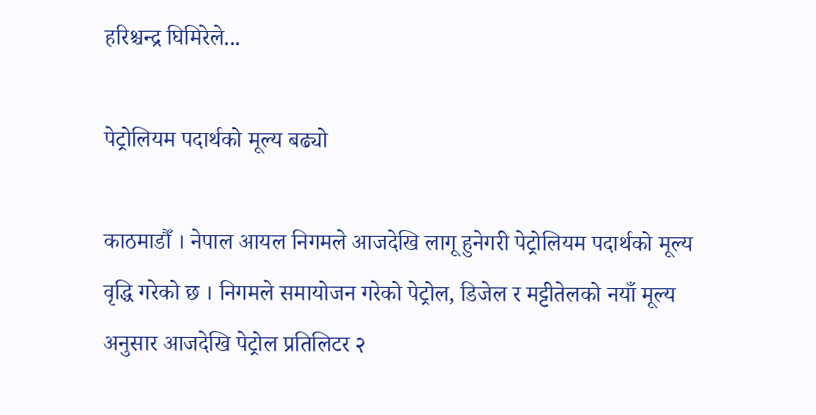हरिश्चन्द्र घिमिरेले...

पेट्रोलियम पदार्थको मूल्य बढ्यो

काठमाडौँ । नेपाल आयल निगमले आजदेखि लागू हुनेगरी पेट्रोलियम पदार्थको मूल्य वृद्धि गरेको छ । निगमले समायोजन गरेको पेट्रोल, डिजेल र मट्टीतेलको नयाँ मूल्य अनुसार आजदेखि पेट्रोल प्रतिलिटर २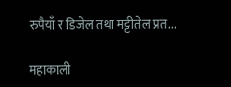रुपैयाँ र डिजेल तथा मट्टीतेल प्रत...

महाकाली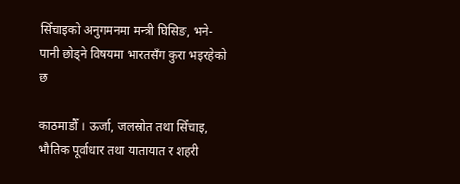सिँचाइको अनुगमनमा मन्त्री घिसिङ, भने-पानी छोड्ने विषयमा भारतसँग कुरा भइरहेको छ

काठमाडौँ । ऊर्जा, जलस्रोत तथा सिँचाइ, भौतिक पूर्वाधार तथा यातायात र शहरी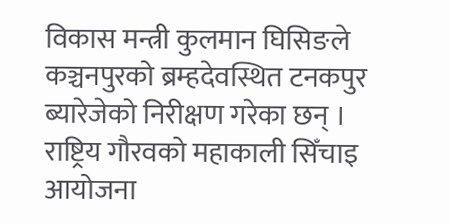विकास मन्त्री कुलमान घिसिङले कञ्चनपुरको ब्रम्हदेवस्थित टनकपुर ब्यारेजेको निरीक्षण गरेका छन् । राष्ट्रिय गौरवको महाकाली सिँचाइ आयोजना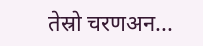तेस्रो चरणअन...